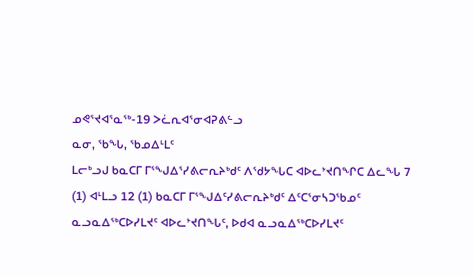ᓄᕙᕐᔪᐊᕐᓇᖅ-19 ᐳᓛᕆᐊᕐᓂᐊᕈᕕᓪᓗ
ᓇᓂ, ᖃᖓ, ᖃᓄᐃᒻᒪᑦ
ᒪᓕᒃᓗᒍ ᑲᓇᑕᒥ ᒥᕐᖑᐃᕐᓯᕕᓕᕆᔨᒃᑯᑦ ᐱᖁᔭᖓᑕ ᐊᐅᓚᔾᔪᑎᖏᑕ ᐃᓚᖓ 7 (1) ᐊᒻᒪᓗ 12 (1) ᑲᓇᑕᒥ ᒥᕐᖑᐃᑦᓯᕕᓕᕆᔨᒃᑯᑦ ᐃᑦᑕᕐᓂᓴᑐᖃᓄᑦ ᓇᓗᓇᐃᖅᑕᐅᓯᒪᔪᑦ ᐊᐅᓚᔾᔪᑎᖓᑦ, ᐅᑯᐊ ᓇᓗᓇᐃᖅᑕᐅᓯᒪᔪᑦ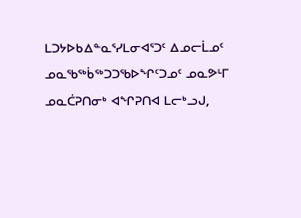ᒪᑐᔭᐅᑲᐃᓐᓇᕐᓯᒪᓂᐊᕐᑐᑦ ᐃᓄᓕᒫᓄᑦ ᓄᓇᖃᖅᑳᖅᑐᑐᖃᐅᖏᑦᑐᓄᑦ ᓄᓇᕗᒻᒥ ᓄᓇᑖᕈᑎᓂᒃ ᐊᖏᕈᑎᐊ ᒪᓕᒃᓗᒍ,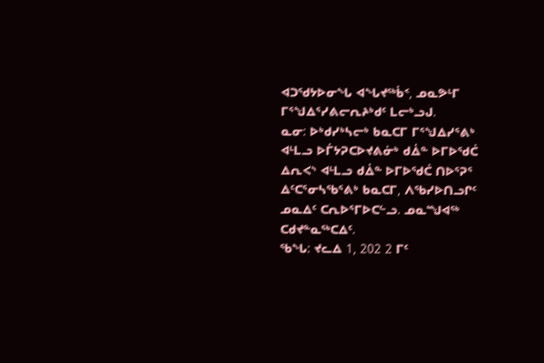ᐊᑐᖁᔭᐅᓂᖓ ᐊᖓᔪᖅᑳᑉ, ᓄᓇᕗᒻᒥ ᒥᕐᖑᐃᕐᓯᕕᓕᕆᔨᒃᑯᑦ ᒪᓕᒃᓗᒍ.
ᓇᓂ: ᐅᒃᑯᓯᒃᓴᓕᒃ ᑲᓇᑕᒥ ᒥᕐᖑᐃᓯᕐᕕᒃ ᐊᒻᒪᓗ ᐅᒦᔭᕈᑕᐅᔪᕕᓃᒃ ᑯᐄᓐ ᐅᒥᐅᖁᑖ ᐃᕆᐸᔅ ᐊᒻᒪᓗ ᑯᐄᓐ ᐅᒥᐅᖁᑖ ᑎᐅᕐᕈᕐ ᐃᑦᑕᕐᓂᓴᖃᕐᕕᒃ ᑲᓇᑕᒥ, ᐱᖃᓯᐅᑎᓗᒋᑦ ᓄᓇᐃᑦ ᑕᕆᐅᕐᒥᐅᑕᓪᓗ. ᓄᓇᙳᐊᖅ ᑕᑯᔪᓐᓇᖅᑕᐃᑦ.
ᖃᖓ: ᔪᓚᐃ 1, 202 2 ᒥᑦ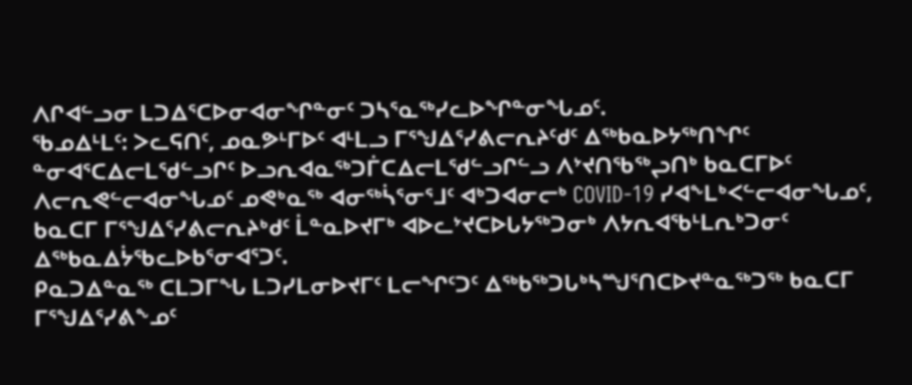ᐱᒋᐊᓪᓗᓂ ᒪᑐᐃᕐᑕᐅᓂᐊᓂᖏᓐᓂᑦ ᑐᓴᕐᓇᖅᓯᓚᐅᖏᓐᓂᖓᓄᑦ.
ᖃᓄᐃᒻᒪᑦ: ᐳᓚᕋᑎᑦ, ᓄᓇᕗᒻᒥᐅᑦ ᐊᒻᒪᓗ ᒥᕐᖑᐃᕐᓯᕕᓕᕆᔨᑦᑯᑦ ᐃᖅᑲᓇᐅᔭᖅᑎᖏᑦ ᓐᓂᐊᕐᑕᐃᓕᒪᖁᓪᓗᒋᑦ ᐅᓗᕆᐊᓇᖅᑐᒦᑕᐃᓕᒪᖁᓪᓗᒋᓪᓗ ᐱᔾᔪᑎᖃᖅᖢᑎᒃ ᑲᓇᑕᒥᐅᑦ ᐱᓕᕆᕙᓪᓕᐊᓂᖓᓄᑦ ᓄᕙᒃᓇᖅ ᐊᓂᖅᓵᕐᓂᕐᒧᑦ ᐊᒃᑐᐊᓂᓕᒃ COVID-19 ᓯᐊᖕᒪᒃᐸᓪᓕᐊᓂᖓᓄᑦ, ᑲᓇᑕᒥ ᒥᕐᖑᐃᕐᓯᕕᓕᕆᔨᒃᑯᑦ ᒫᓐᓇᐅᔪᒥᒃ ᐊᐅᓚᔾᔪᑕᐅᒐᔭᖅᑐᓂᒃ ᐱᔭᕆᐊᖃᒻᒪᕆᒃᑐᓂᑦ ᐃᖅᑲᓇᐃᔮᖃᓚᐅᑲᕐᓂᐊᕐᑐᑦ.
ᑭᓇᑐᐃᓐᓇᖅ ᑕᒪᑐᒥᖓ ᒪᑐᓯᒪᓂᐅᔪᒥᑦ ᒪᓕᖏᑦᑐᑦ ᐃᖅᑲᖅᑐᒐᒃᓴᙳᕐᑎᑕᐅᔪᓐᓇᖅᑐᖅ ᑲᓇᑕᒥ ᒥᕐᖑᐃᕐᓯᕕᖕᓄᑦ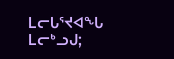ᒪᓕᒐᕐᔪᐊᖓ ᒪᓕᒃᓗᒍ;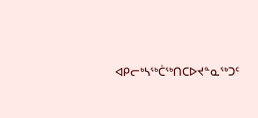ᐊᑭᓕᒃᓴᖅᑖᖅᑎᑕᐅᔪᓐᓇᖅᑐᑦ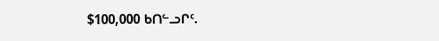$100,000 ᑲᑎᓪᓗᒋᑦ.